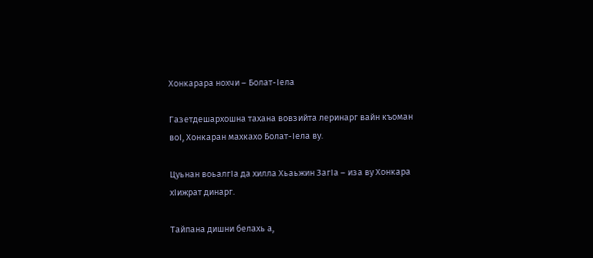Хонкарара нохчи – Болат-Ӏела

Газетдешархошна тахана вовзийта леринарг вайн къоман воӀ, Хонкаран махкахо Болат-Ӏела ву.

Цуьнан воьалгӀа да хилла Хьаьжин ЗагӀа – иза ву Хонкара хӀижрат динарг.

Тайпана дишни белахь а,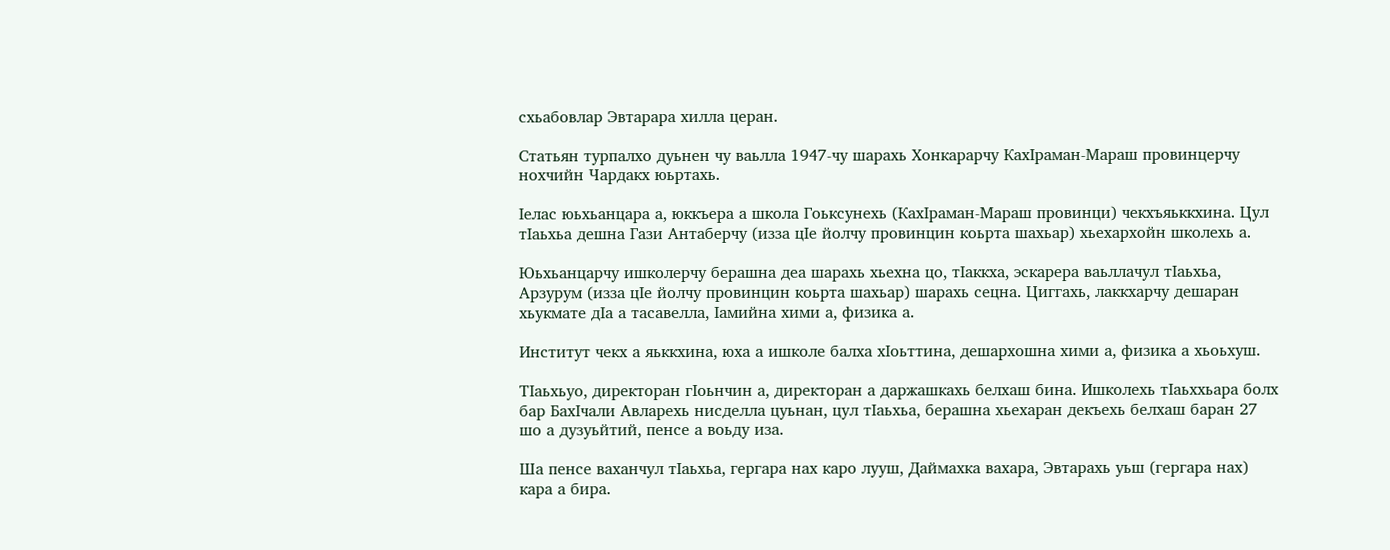схьабовлар Эвтарара хилла церан.

Статьян турпалхо дуьнен чу ваьлла 1947-чу шарахь Хонкарарчу КахӀраман-Мараш провинцерчу нохчийн Чардакх юьртахь.

Ӏелас юьхьанцара а, юккъера а школа Гоьксунехь (КахӀраман-Мараш провинци) чекхъяьккхина. Цул тІаьхьа дешна Гази Антаберчу (изза цӀе йолчу провинцин коьрта шахьар) хьехархойн школехь а.

Юьхьанцарчу ишколерчу берашна деа шарахь хьехна цо, тӀаккха, эскарера ваьллачул тІаьхьа, Арзурум (изза цӀе йолчу провинцин коьрта шахьар) шарахь сецна. Циггахь, лаккхарчу дешаран хьукмате дӀа а тасавелла, Ӏамийна хими а, физика а.

Институт чекх а яьккхина, юха а ишколе балха хӀоьттина, дешархошна хими а, физика а хьоьхуш.

ТӀаьхьуо, директоран гӀоьнчин а, директоран а даржашкахь белхаш бина. Ишколехь тӀаьххьара болх бар БахІчали Авларехь нисделла цуьнан, цул тӀаьхьа, берашна хьехаран декъехь белхаш баран 27 шо а дузуьйтий, пенсе а воьду иза.

Ша пенсе ваханчул тІаьхьа, гергара нах каро лууш, Даймахка вахара, Эвтарахь уьш (гергара нах) кара а бира.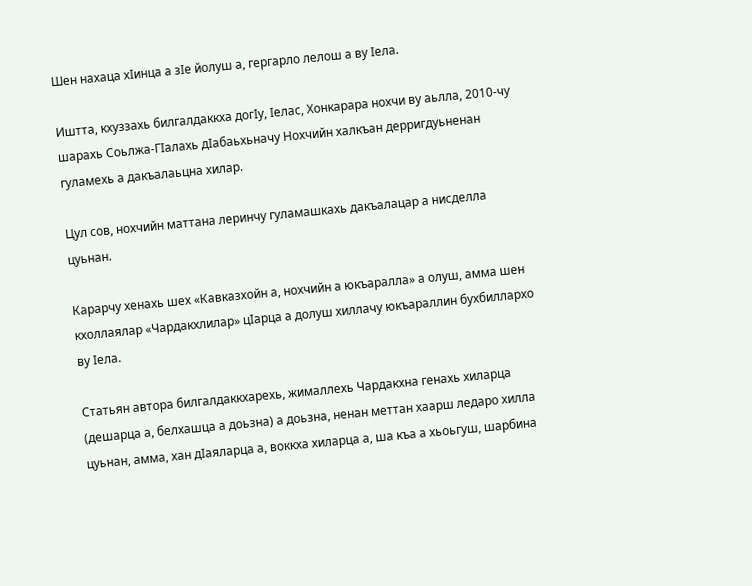Шен нахаца хӀинца а зӀе йолуш а, гергарло лелош а ву Ӏела.

Иштта, кхуззахь билгалдаккха догӀу, Ӏелас, Хонкарара нохчи ву аьлла, 2010-чу шарахь Соьлжа-ГӀалахь дӀабаьхьначу Нохчийн халкъан дерригдуьненан гуламехь а дакъалаьцна хилар.

Цул сов, нохчийн маттана леринчу гуламашкахь дакъалацар а нисделла цуьнан.

Карарчу хенахь шех «Кавказхойн а, нохчийн а юкъаралла» а олуш, амма шен кхоллаялар «Чардакхлилар» цӀарца а долуш хиллачу юкъараллин бухбиллархо ву Ӏела.

Статьян автора билгалдаккхарехь, жималлехь Чардакхна генахь хиларца (дешарца а, белхашца а доьзна) а доьзна, ненан меттан хаарш ледаро хилла цуьнан, амма, хан дӀаяларца а, воккха хиларца а, ша къа а хьоьгуш, шарбина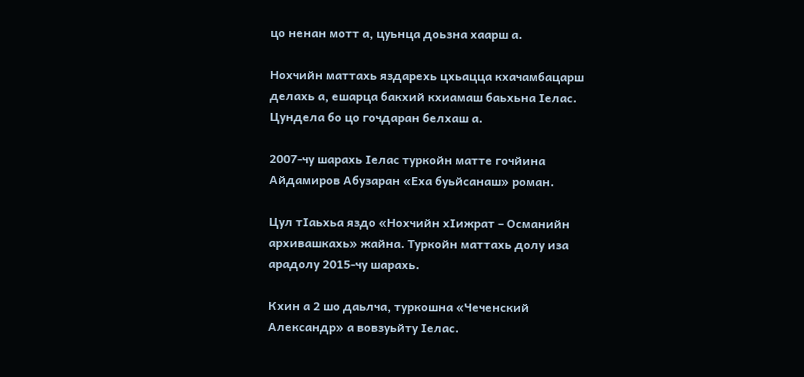цо ненан мотт а, цуьнца доьзна хаарш а.

Нохчийн маттахь яздарехь цхьацца кхачамбацарш делахь а, ешарца бакхий кхиамаш баьхьна Ӏелас. Цундела бо цо гочдаран белхаш а.

2007-чу шарахь Ӏелас туркойн матте гочйина Айдамиров Абузаран «Еха буьйсанаш» роман.

Цул тӀаьхьа яздо «Нохчийн хӀижрат – Османийн архивашкахь» жайна. Туркойн маттахь долу иза арадолу 2015-чу шарахь.

Кхин а 2 шо даьлча, туркошна «Чеченский Александр» а вовзуьйту Ӏелас.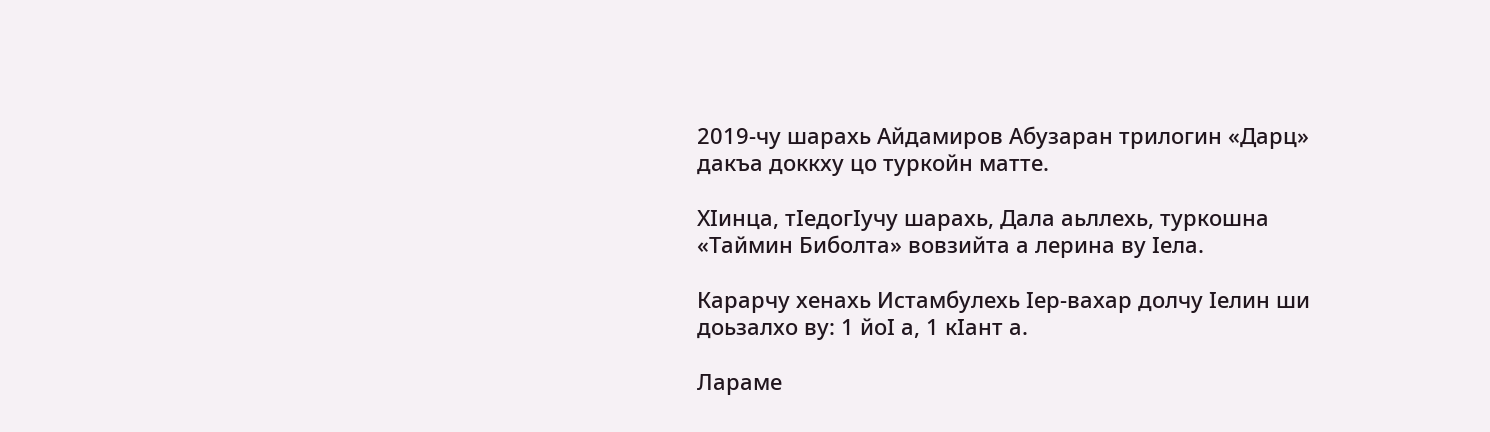2019-чу шарахь Айдамиров Абузаран трилогин «Дарц» дакъа доккху цо туркойн матте.

ХӀинца, тӀедогӀучу шарахь, Дала аьллехь, туркошна «Таймин Биболта» вовзийта а лерина ву Ӏела.

Карарчу хенахь Истамбулехь Ӏер-вахар долчу Ӏелин ши доьзалхо ву: 1 йоӀ а, 1 кӀант а.

Лараме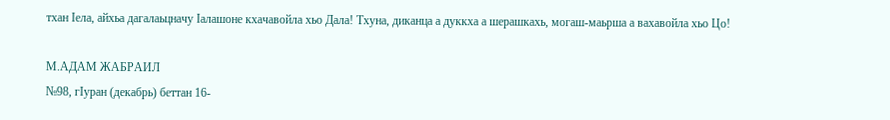тхан Іела, айхьа дагалаьцначу Іалашоне кхачавойла хьо Дала! Тхуна, диканца а дуккха а шерашкахь, могаш-маьрша а вахавойла хьо Цо!

М.АДАМ ЖАБРАИЛ
№98, гIуран (декабрь) беттан 16-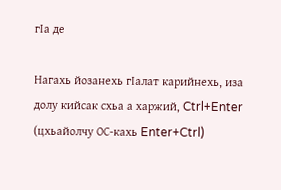гIа де

Нагахь йозанехь гIалат карийнехь, иза долу кийсак схьа а харжий, Ctrl+Enter (цхьайолчу ОС-кахь Enter+Ctrl)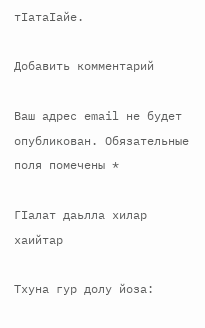тIатаIайе.

Добавить комментарий

Ваш адрес email не будет опубликован. Обязательные поля помечены *

ГIалат даьлла хилар хаийтар

Тхуна гур долу йоза: